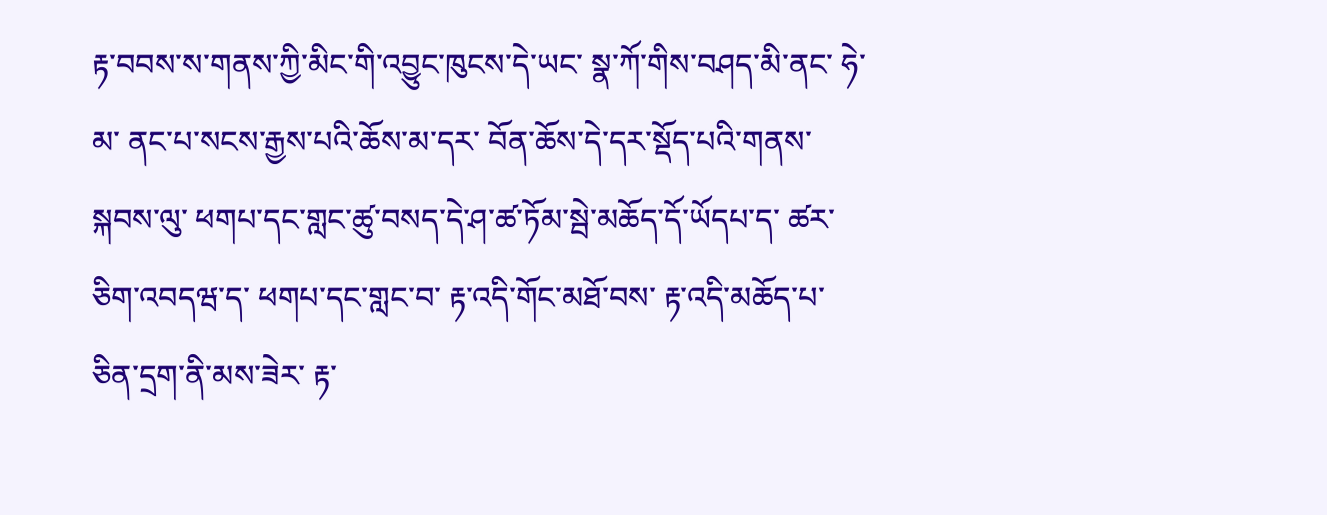རྟ་བབས་ས་གནས་ཀྱི་མིང་གི་འབྱུང་ཁུངས་དེ་ཡང་ སྣ་ཀོ་གིས་བཤད་མི་ནང་ ཧེ་མ་ ནང་པ་སངས་རྒྱས་པའི་ཆོས་མ་དར་ བོན་ཆོས་དེ་དར་སྡོད་པའི་གནས་སྐབས་ལུ་ ཕགཔ་དང་གླང་ཚུ་བསད་དེ་ཤ་ཚ་ཏོམ་སྦེ་མཆོད་དོ་ཡོདཔ་ད་ ཚར་ཅིག་འབདཝ་ད་ ཕགཔ་དང་གླང་བ་ རྟ་འདི་གོང་མཐོ་བས་ རྟ་འདི་མཆོད་པ་ཅིན་དྲག་ནི་མས་ཟེར་ རྟ་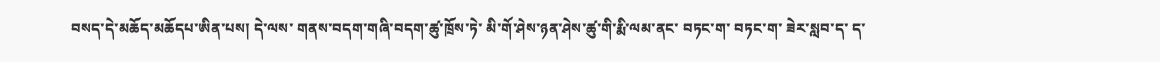བསད་དེ་མཆོད་མཆོདཔ་ཨིན་པས། དེ་ལས་ གནས་བདག་གཞི་བདག་ཚུ་ཁྲོས་ཏེ་ མི་གོ་ཤེས་ཉན་ཤེས་ཚུ་གི་རྨི་ལམ་ནང་ བཏང་ག་ བཏང་ག་ ཟེར་སླབ་ད་ ད་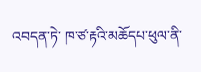འབདན་ཏེ་ ཁ་ཙ་རྟའི་མཆོདཔ་ཕུལ་ནི་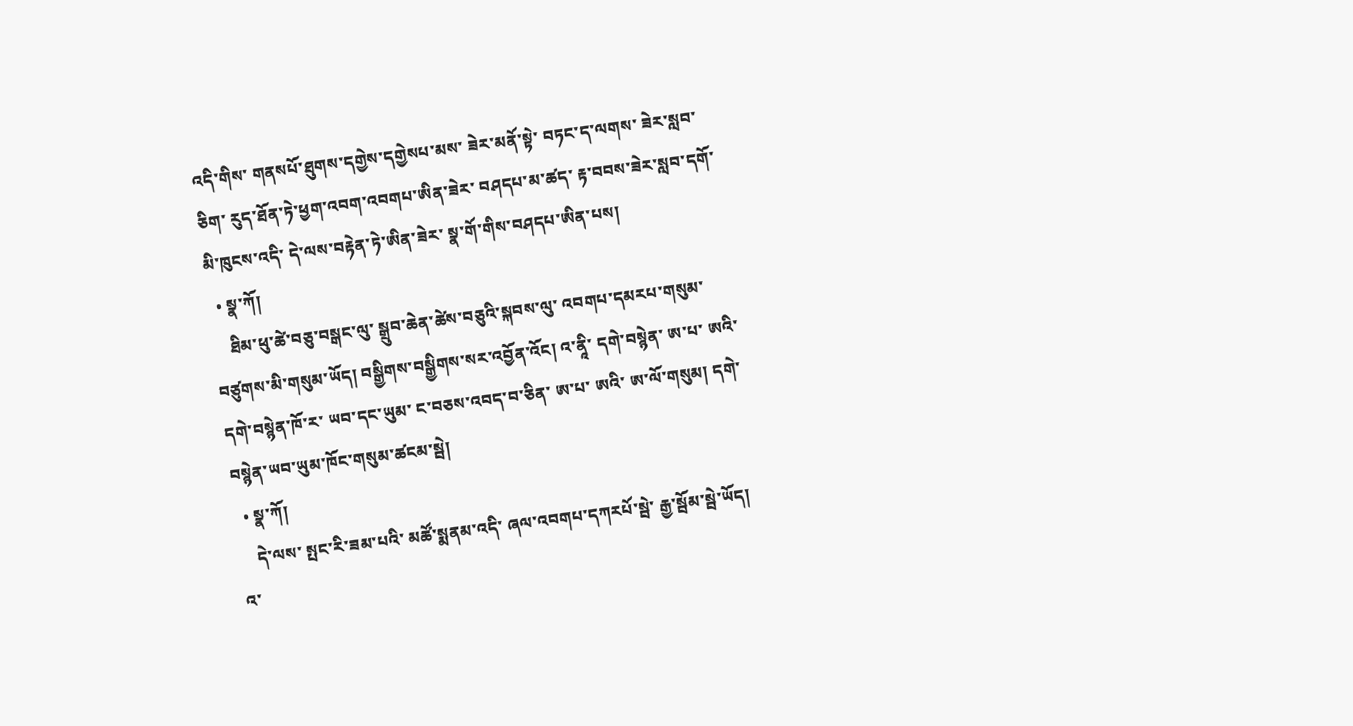འདི་གིས་ གནསཔོ་ཐུགས་དགྱེས་དགྱེསཔ་མས་ ཟེར་མནོ་སྟེ་ བཏང་ད་ལགས་ ཟེར་སླབ་ཅིག་ རུད་ཐོན་ཏེ་ཕྱག་འབག་འབགཔ་ཨིན་ཟེར་ བཤདཔ་མ་ཚད་ རྟ་བབས་ཟེར་སླབ་དགོ་མི་ཁུངས་འདི་ དེ་ལས་བརྟེན་ཏེ་ཨིན་ཟེར་ སྣ་གོ་གིས་བཤདཔ་ཨིན་པས།
  • སྣ་ཀོ།
    ཐིམ་ཕུ་ཚེ་བཅུ་བསྒང་ལུ་ སྒྲུབ་ཆེན་ཚེས་བཅུའི་སྐབས་ལུ་ འབགཔ་དམརཔ་གསུམ་ བཙུགས་མི་གསུམ་ཡོད། བསྒྱིགས་བསྒྱིགས་སར་འབྱོན་འོང། འ་ནཱི་ དགེ་བསྙེན་ ཨ་པ་ ཨའི་དགེ་བསྙེན་ཁོ་ར་ ཡབ་དང་ཡུམ་ ང་བཅས་འབད་བ་ཅིན་ ཨ་པ་ ཨའི་ ཨ་ལོ་གསུམ། དགེ་བསྙེན་ཡབ་ཡུམ་ཁོང་གསུམ་ཚངམ་སྦེ།
  • སྣ་ཀོ།
    དེ་ལས་ སྤང་རི་ཟམ་པའི་ མཚོ་སྨནམ་འདི་ ཞལ་འབགཔ་དཀརཔོ་སྦེ་ རྒྱ་སྦོམ་སྦེ་ཡོད། འ་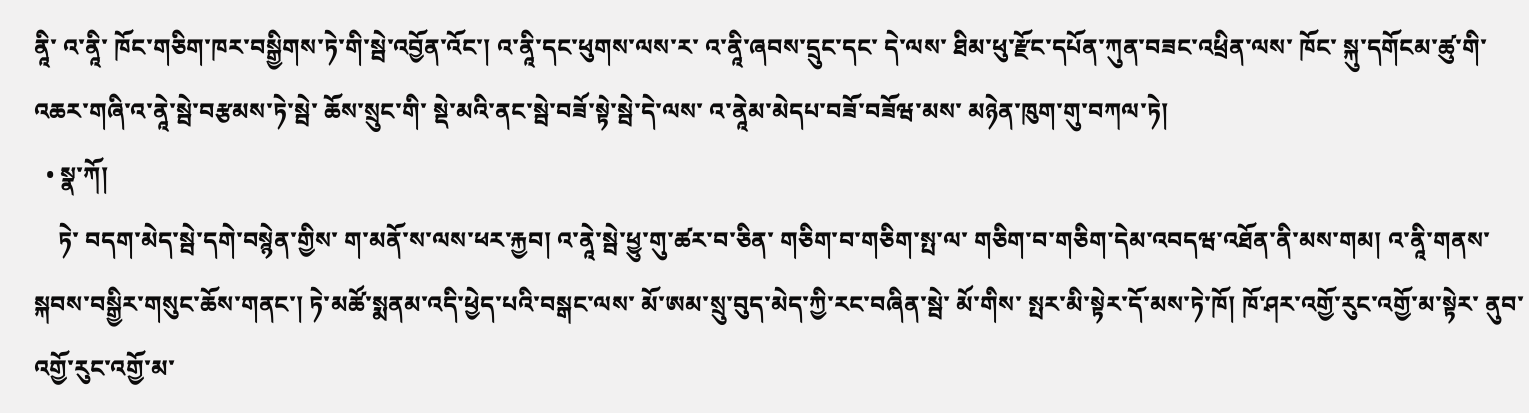ནཱི་ འ་ནཱི་ ཁོང་གཅིག་ཁར་བསྒྱིགས་ཏེ་གི་སྦེ་འབྱོན་འོང་། འ་ནཱི་དང་ཕུགས་ལས་ར་ འ་ནཱི་ཞབས་དྲུང་དང་ དེ་ལས་ ཐིམ་ཕུ་རྫོང་དཔོན་ཀུན་བཟང་འཕྲིན་ལས་ ཁོང་ སྐུ་དགོངམ་ཚུ་གི་ འཆར་གཞི་འ་ནཱེ་སྦེ་བརྩམས་ཏེ་སྦེ་ ཆོས་སྲུང་གི་ སྡེ་མའི་ནང་སྦེ་བཟོ་སྟེ་སྦེ་དེ་ལས་ འ་ནཱེམ་མེདཔ་བཟོ་བཟོཝ་མས་ མཉེན་ཁུག་གུ་བཀལ་ཏེ།
  • སྣ་ཀོ།
    ཏེ་ བདག་མེད་སྦེ་དགེ་བསྙེན་གྱིས་ ག་མནོ་ས་ལས་ཕར་རྐྱབ། འ་ནཱེ་སྦེ་ཕྱུ་གུ་ཚར་བ་ཅིན་ གཅིག་བ་གཅིག་སྤ་ལ་ གཅིག་བ་གཅིག་དེམ་འབདཝ་འཐོན་ནི་མས་གམ། འ་ནཱི་གནས་སྐབས་བསྒྱིར་གསུང་ཆོས་གནང་། ཏེ་མཚོ་སྨནམ་འདི་ཕྱེད་པའི་བསྒང་ལས་ མོ་ཨམ་སྲུ་བུད་མེད་ཀྱི་རང་བཞིན་སྦེ་ མོ་གིས་ སྤར་མི་སྟེར་དོ་མས་ཏེ་ཁོ། ཁོ་ཤར་འགྱོ་རུང་འགྱོ་མ་སྟེར་ ནུབ་འགྱོ་རུང་འགྱོ་མ་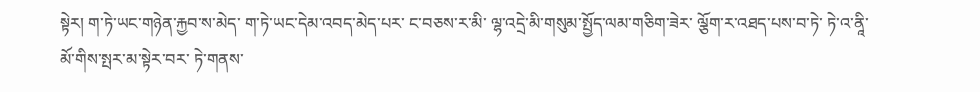སྟེར། ག་ཏེ་ཡང་གཉེན་རྐྱབ་ས་མེད་ ག་ཏེ་ཡང་དེམ་འབད་མེད་པར་ ང་བཅས་ར་མི་ ལྷ་འདྲེ་མི་གསུམ་སྤྱོད་ལམ་གཅིག་ཟེར་ ལྕོག་ར་འཐད་པས་བ་ཏེ་ ཏེ་འ་ནཱི་ མོ་གིས་སྤར་མ་སྟེར་བར་ ཏེ་གནས་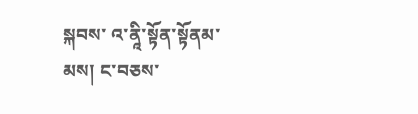སྐབས་ འ་ནཱི་སྟོན་སྟོནམ་མས། ང་བཅས་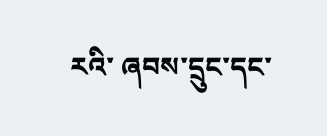རའི་ ཞབས་དྲུང་དང་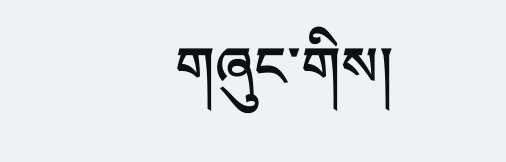གཞུང་གིས།